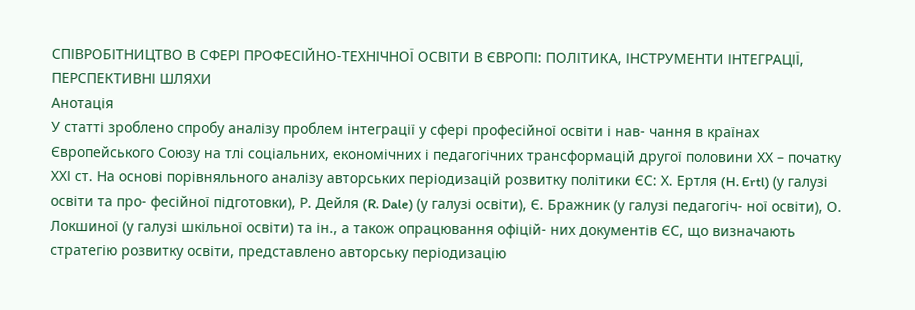СПІВРОБІТНИЦТВО В СФЕРІ ПРОФЕСІЙНО-ТЕХНІЧНОЇ ОСВІТИ В ЄВРОПІ: ПОЛІТИКА, ІНСТРУМЕНТИ ІНТЕГРАЦІЇ, ПЕРСПЕКТИВНІ ШЛЯХИ
Анотація
У статті зроблено спробу аналізу проблем інтеграції у сфері професійної освіти і нав- чання в країнах Європейського Союзу на тлі соціальних, економічних і педагогічних трансформацій другої половини ХХ – початку ХХІ ст. На основі порівняльного аналізу авторських періодизацій розвитку політики ЄС: Х. Ертля (H. Ertl) (у галузі освіти та про- фесійної підготовки), Р. Дейля (R. Dale) (у галузі освіти), Є. Бражник (у галузі педагогіч- ної освіти), О. Локшиної (у галузі шкільної освіти) та ін., а також опрацювання офіцій- них документів ЄС, що визначають стратегію розвитку освіти, представлено авторську періодизацію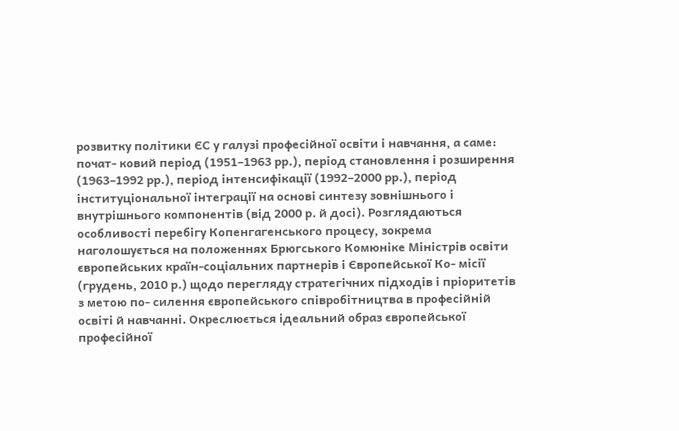розвитку політики ЄС у галузі професійної освіти і навчання, а саме: почат- ковий період (1951–1963 рр.), період становлення і розширення (1963–1992 рр.), період інтенсифікації (1992–2000 рр.), період інституціональної інтеграції на основі синтезу зовнішнього і внутрішнього компонентів (від 2000 р. й досі). Розглядаються особливості перебігу Копенгагенського процесу, зокрема наголошується на положеннях Брюгського Комюніке Міністрів освіти європейських країн-соціальних партнерів і Європейської Ко- місії (грудень, 2010 р.) щодо перегляду стратегічних підходів і пріоритетів з метою по- силення європейського співробітництва в професійній освіті й навчанні. Окреслюється ідеальний образ європейської професійної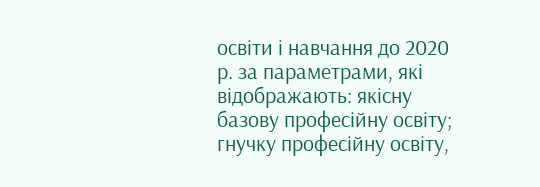освіти і навчання до 2020 р. за параметрами, які відображають: якісну базову професійну освіту; гнучку професійну освіту,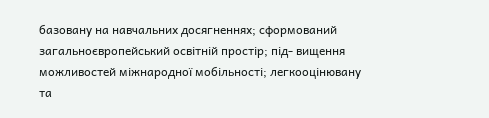базовану на навчальних досягненнях; сформований загальноєвропейський освітній простір; під- вищення можливостей міжнародної мобільності; легкооцінювану та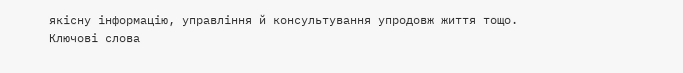якісну інформацію, управління й консультування упродовж життя тощо.
Ключові слова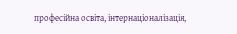професійна освіта, інтернаціоналізація,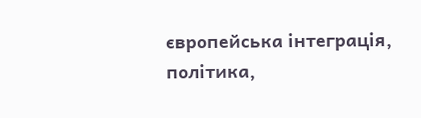європейська інтеграція, політика,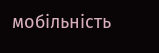мобільність